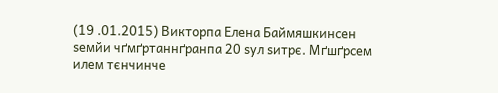(19 .01.2015) Викторпа Елена Баймяшкинсен ѕемйи чґмґртаннґранпа 20 ѕул ѕитрє. Мґшґрсем илем тєнчинче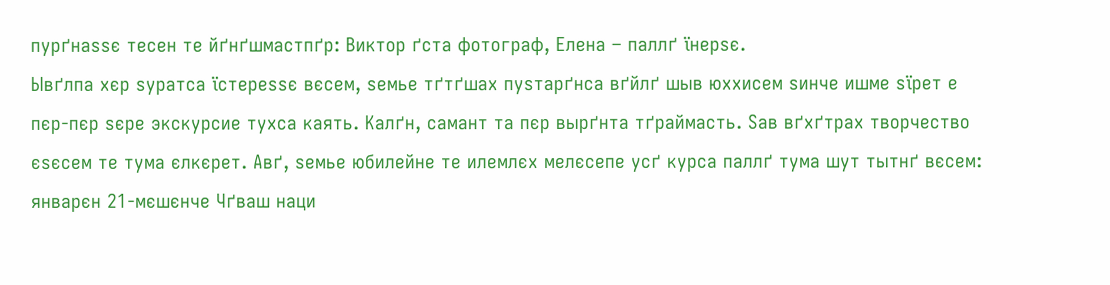пурґнаѕѕє тесен те йґнґшмастпґр: Виктор ґста фотограф, Елена – паллґ їнерѕє.
Ывґлпа хєр ѕуратса їстереѕѕє вєсем, ѕемье тґтґшах пуѕтарґнса вґйлґ шыв юххисем ѕинче ишме ѕїрет е пєр-пєр ѕєре экскурсие тухса каять. Калґн, самант та пєр вырґнта тґраймасть. Ѕав вґхґтрах творчество єѕєсем те тума єлкєрет. Авґ, ѕемье юбилейне те илемлєх мелєсепе усґ курса паллґ тума шут тытнґ вєсем: январєн 21-мєшєнче Чґваш наци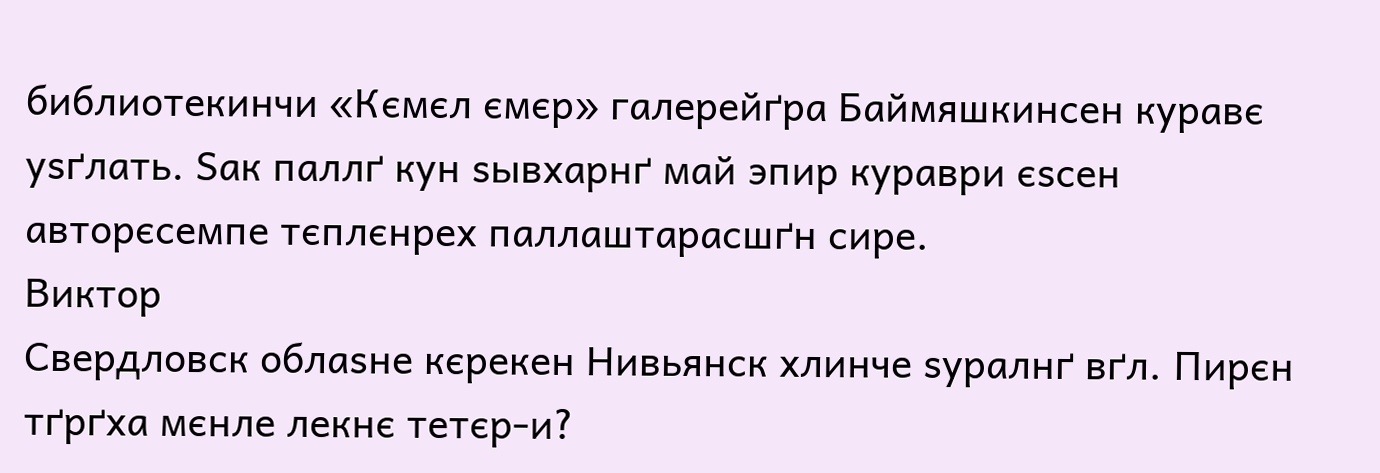библиотекинчи «Кємєл ємєр» галерейґра Баймяшкинсен куравє уѕґлать. Ѕак паллґ кун ѕывхарнґ май эпир кураври єѕсен авторєсемпе тєплєнрех паллаштарасшґн сире.
Виктор
Свердловск облаѕне кєрекен Нивьянск хлинче ѕуралнґ вґл. Пирєн тґрґха мєнле лекнє тетєр-и?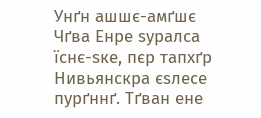Унґн ашшє-амґшє Чґва Енре ѕуралса їснє-ѕке, пєр тапхґр Нивьянскра єѕлесе пурґннґ. Тґван ене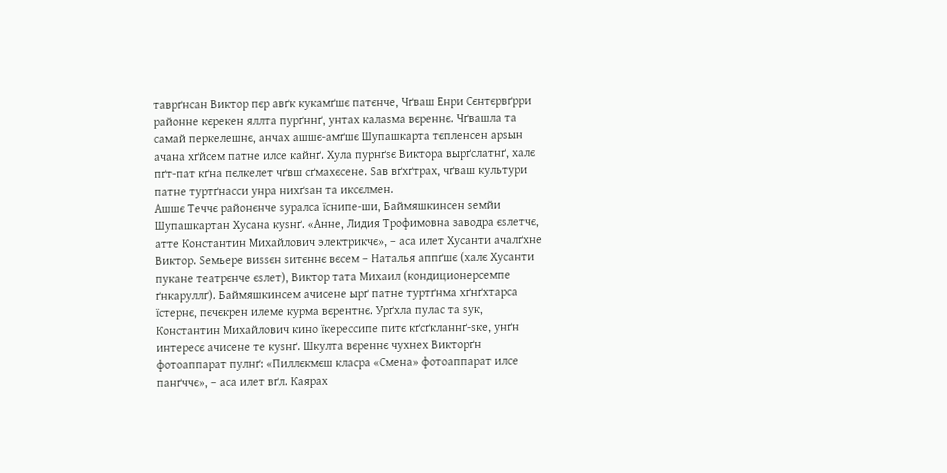таврґнсан Виктор пєр авґк кукамґшє патєнче, Чґваш Енри Сєнтєрвґрри районне кєрекен яллта пурґннґ, унтах калаѕма вєреннє. Чґвашла та самай перкелешнє, анчах ашшє-амґшє Шупашкарта тєпленсен арѕын ачана хґйсем патне илсе кайнґ. Хула пурнґѕє Виктора вырґслатнґ, халє пґт-пат кґна пєлкелет чґвш сґмахєсене. Ѕав вґхґтрах, чґваш культури патне туртґнасси унра нихґѕан та иксєлмен.
Ашшє Теччє районєнче ѕуралса їснипе-ши, Баймяшкинсен ѕемйи Шупашкартан Хусана куѕнґ. «Анне, Лидия Трофимовна заводра єѕлетчє, атте Константин Михайлович электрикчє», – аса илет Хусанти ачалґхне Виктор. Ѕемьере виѕѕєн ѕитєннє вєсем – Наталья аппґшє (халє Хусанти пукане театрєнче єѕлет), Виктор тата Михаил (кондиционерсемпе ґнкаруллґ). Баймяшкинсем ачисене ырґ патне туртґнма хґнґхтарса їстернє, пєчєкрен илеме курма вєрентнє. Урґхла пулас та ѕук, Константин Михайлович кино їкерессипе питє кґсґкланнґ-ѕке, унґн интересє ачисене те куѕнґ. Шкулта вєреннє чухнех Викторґн фотоаппарат пулнґ: «Пиллєкмєш класра «Смена» фотоаппарат илсе панґччє», – аса илет вґл. Каярах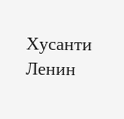Хусанти Ленин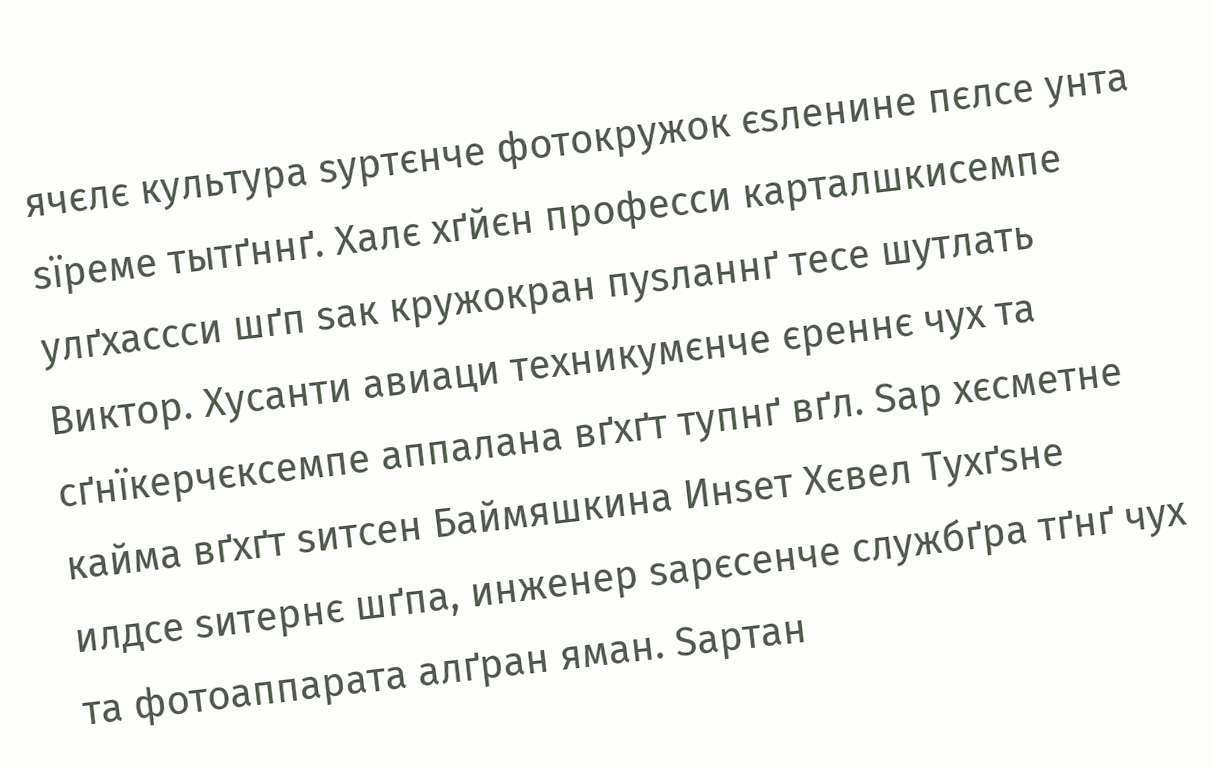ячєлє культура ѕуртєнче фотокружок єѕленине пєлсе унта ѕїреме тытґннґ. Халє хґйєн професси карталшкисемпе улґхассси шґп ѕак кружокран пуѕланнґ тесе шутлать Виктор. Хусанти авиаци техникумєнче єреннє чух та сґнїкерчєксемпе аппалана вґхґт тупнґ вґл. Ѕар хєсметне кайма вґхґт ѕитсен Баймяшкина Инѕет Хєвел Тухґѕне илдсе ѕитернє шґпа, инженер ѕарєсенче службґра тґнґ чух та фотоаппарата алґран яман. Ѕартан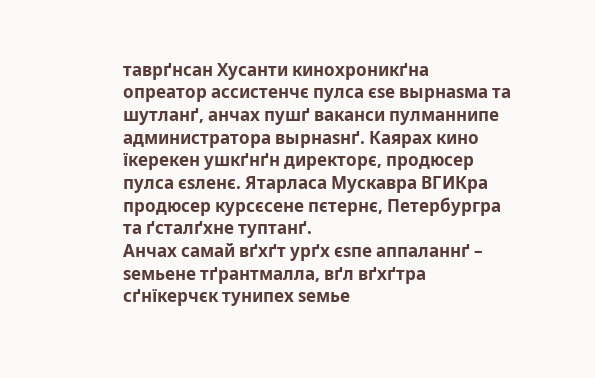таврґнсан Хусанти кинохроникґна опреатор ассистенчє пулса єѕе вырнаѕма та шутланґ, анчах пушґ ваканси пулманнипе администратора вырнаѕнґ. Каярах кино їкерекен ушкґнґн директорє, продюсер пулса єѕленє. Ятарласа Мускавра ВГИКра продюсер курсєсене пєтернє, Петербургра та ґсталґхне туптанґ.
Анчах самай вґхґт урґх єѕпе аппаланнґ – ѕемьене тґрантмалла, вґл вґхґтра сґнїкерчєк тунипех ѕемье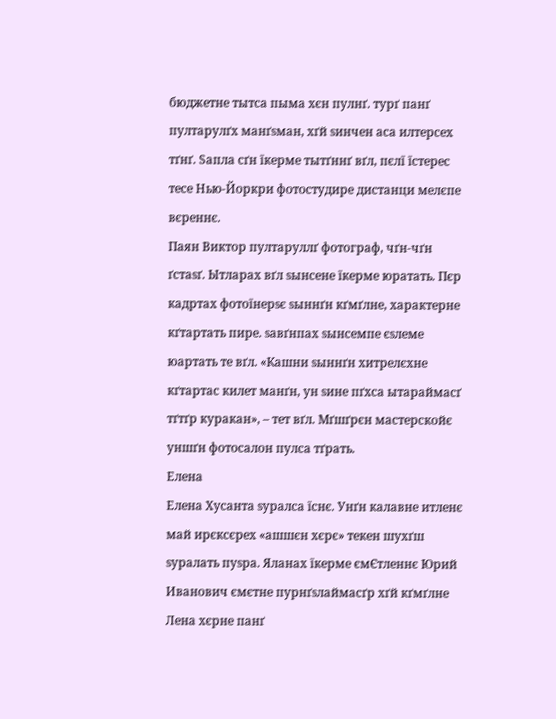бюджетне тытса пыма хєн пулнґ. турґ панґ пултарулґх манґѕман, хґй ѕинчен аса илтерсех тґнґ. Ѕапла сґн їкерме тытґннґ вґл, пєлї їстерес тесе Нью-Йоркри фотостудире дистанци мелєпе вєреннє.
Паян Виктор пултаруллґ фотограф, чґн-чґн ґстаѕґ. Ытларах вґл ѕынсене їкерме юратать. Пєр кадртах фотоїнерѕє ѕыннґн кґмґлне, характерне кґтартать пире. ѕавґнпах ѕынсемпе єѕлеме юартать те вґл. «Кашни ѕыннґн хитрелєхне кґтартас килет манґн, ун ѕине пґхса ытараймасґ тґтґр куракан», – тет вґл. Мґшґрєн мастерскойє уншґн фотосалон пулса тґрать.
Елена
Елена Хусанта ѕуралса їснє. Унґн калавне итленє май ирєксєрех «ашшєн хєрє» текен шухґш ѕуралать пуѕра. Яланах їкерме ємЄтленнє Юрий Иванович ємєтне пурнґѕлаймасґр хґй кґмґлне Лена хєрне панґ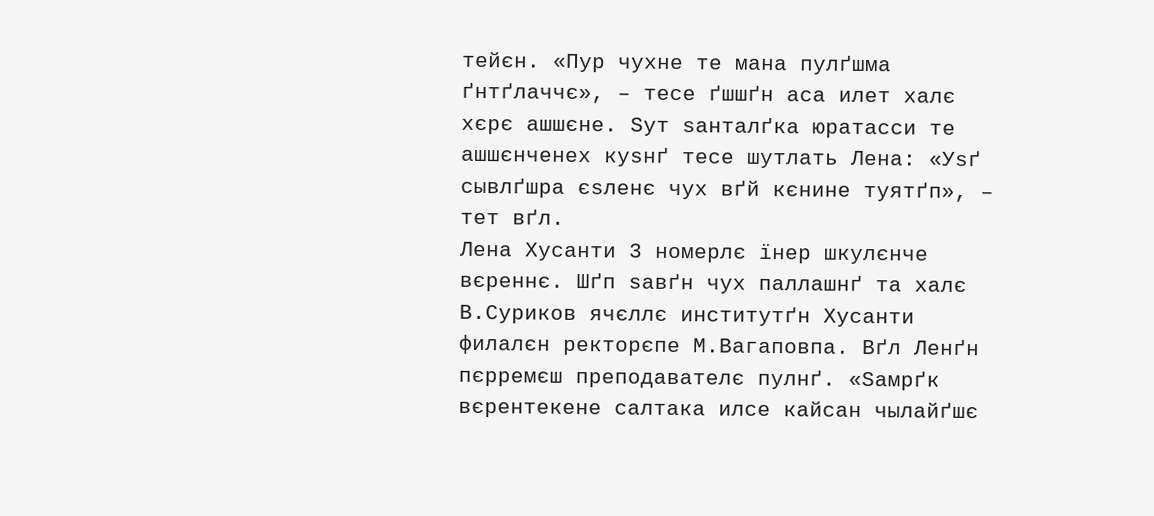тейєн. «Пур чухне те мана пулґшма ґнтґлаччє», – тесе ґшшґн аса илет халє хєрє ашшєне. Ѕут ѕанталґка юратасси те ашшєнченех куѕнґ тесе шутлать Лена: «Уѕґ сывлґшра єѕленє чух вґй кєнине туятґп», – тет вґл.
Лена Хусанти 3 номерлє їнер шкулєнче вєреннє. Шґп ѕавґн чух паллашнґ та халє В.Суриков ячєллє институтґн Хусанти филалєн ректорєпе М.Вагаповпа. Вґл Ленґн пєрремєш преподавателє пулнґ. «Ѕамрґк вєрентекене салтака илсе кайсан чылайґшє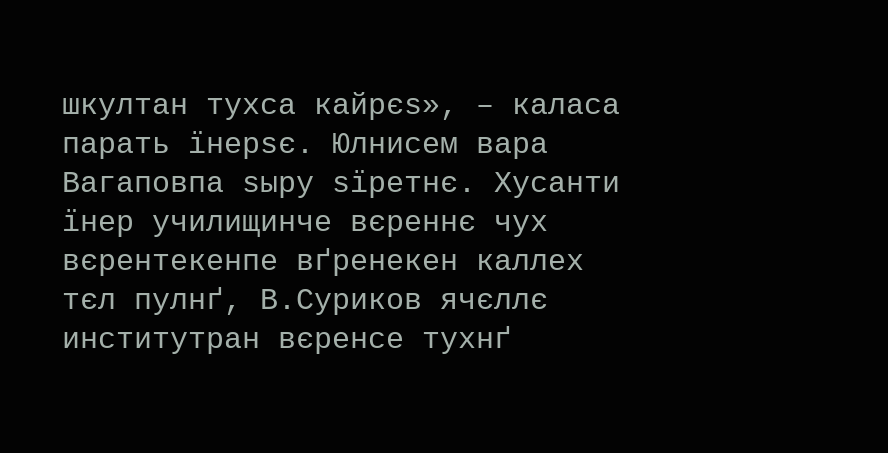шкултан тухса кайрєѕ», – каласа парать їнерѕє. Юлнисем вара Вагаповпа ѕыру ѕїретнє. Хусанти їнер училищинче вєреннє чух вєрентекенпе вґренекен каллех тєл пулнґ, В.Суриков ячєллє институтран вєренсе тухнґ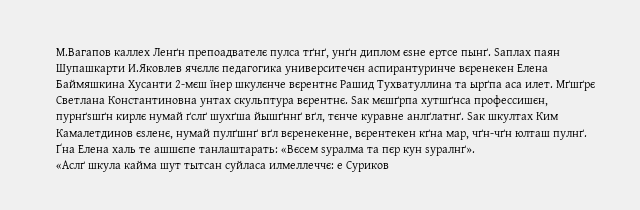М.Вагапов каллех Ленґн препоадвателє пулса тґнґ, унґн диплом єѕне ертсе пынґ. Ѕаплах паян Шупашкарти И.Яковлев ячєллє педагогика университечєн аспирантуринче вєренекен Елена Баймяшкина Хусанти 2-мєш їнер шкулєнче вєрентнє Рашид Тухватуллина та ырґпа аса илет. Мґшґрє Светлана Константиновна унтах скульптура вєрентнє. Ѕак мєшґрпа хутшґнса профессишєн, пурнґѕшґн кирлє нумай ґслґ шухґша йышґннґ вґл, тєнче куравне анлґлатнґ. Ѕак шкултах Ким Камалетдинов єѕленє, нумай пулґшнґ вґл вєренекенне, вєрентекен кґна мар, чґн-чґн юлташ пулнґ. Ґна Елена халь те ашшєпе танлаштарать: «Вєсем ѕуралма та пєр кун ѕуралнґ».
«Аслґ шкула кайма шут тытсан суйласа илмеллеччє: е Суриков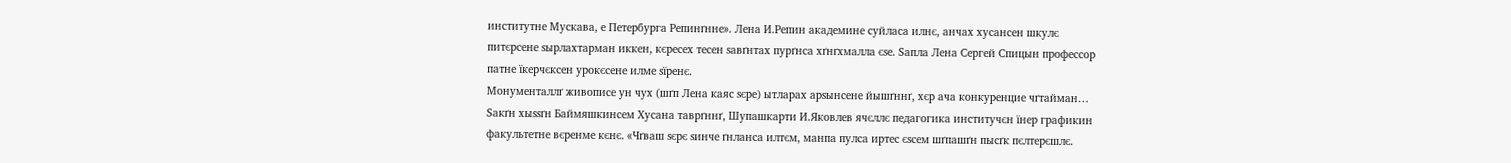институтне Мускава, е Петербурга Репинґнне». Лена И.Репин академине суйласа илнє, анчах хусансен шкулє питєрсене ѕырлахтарман иккен, кєресех тесен ѕавґнтах пурґнса хґнґхмалла єѕе. Ѕапла Лена Сергей Спицын профессор патне їкерчєксен урокєсене илме ѕїренє.
Монументаллґ живописе ун чух (шґп Лена каяс ѕєре) ытларах арѕынсене йышґннґ, хєр ача конкуренцие чґтайман…
Ѕакґн хыѕѕґн Баймяшкинсем Хусана таврґннґ, Шупашкарти И.Яковлев ячєллє педагогика институчєн їнер графикин факультетне вєренме кєнє. «Чґваш ѕєрє ѕинче ґнланса илтєм, манпа пулса иртес єѕсем шґпашґн пысґк пєлтерєшлє.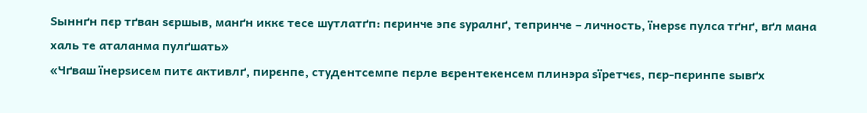Ѕыннґн пєр тґван ѕєршыв, манґн иккє тесе шутлатґп: пєринче эпє ѕуралнґ, тепринче – личность, їнерѕє пулса тґнґ, вґл мана халь те аталанма пулґшать»
«Чґваш їнерѕисем питє активлґ, пирєнпе, студентсемпе пєрле вєрентекенсем плинэра ѕїретчєѕ, пєр-пєринпе ѕывґх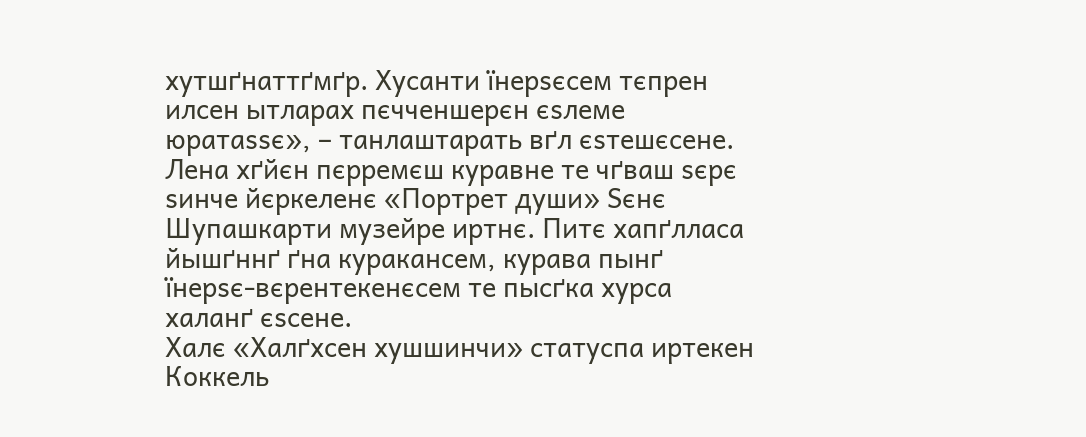хутшґнаттґмґр. Хусанти їнерѕєсем тєпрен илсен ытларах пєчченшерєн єѕлеме юратаѕѕє», – танлаштарать вґл єѕтешєсене.
Лена хґйєн пєрремєш куравне те чґваш ѕєрє ѕинче йєркеленє «Портрет души» Ѕєнє Шупашкарти музейре иртнє. Питє хапґлласа йышґннґ ґна куракансем, курава пынґ їнерѕє-вєрентекенєсем те пысґка хурса халанґ єѕсене.
Халє «Халґхсен хушшинчи» статуспа иртекен Коккель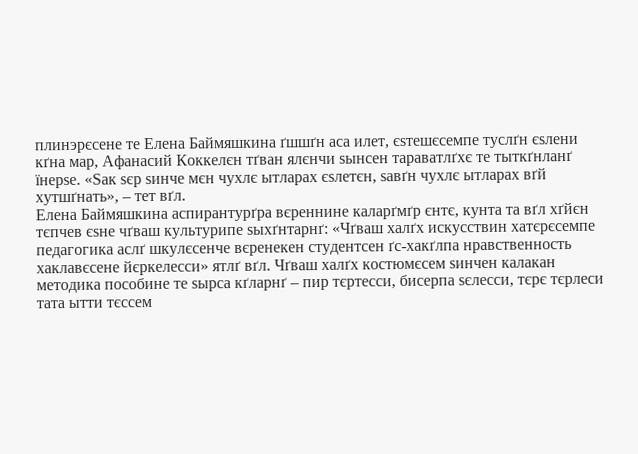плинэрєсене те Елена Баймяшкина ґшшґн аса илет, єѕтешєсемпе туслґн єѕлени кґна мар, Афанасий Коккелєн тґван ялєнчи ѕынсен тараватлґхє те тыткґнланґ їнерѕе. «Ѕак ѕєр ѕинче мєн чухлє ытларах єѕлетєн, ѕавґн чухлє ытларах вґй хутшґнать», – тет вґл.
Елена Баймяшкина аспирантурґра вєреннине каларґмґр єнтє, кунта та вґл хґйєн тєпчев єѕне чґваш культурипе ѕыхґнтарнґ: «Чґваш халґх искусствин хатєрєсемпе педагогика аслґ шкулєсенче вєренекен студентсен ґс-хакґлпа нравственность хаклавєсене йєркелесси» ятлґ вґл. Чґваш халґх костюмєсем ѕинчен калакан методика пособине те ѕырса кґларнґ – пир тєртесси, бисерпа ѕєлесси, тєрє тєрлеси тата ытти тєссем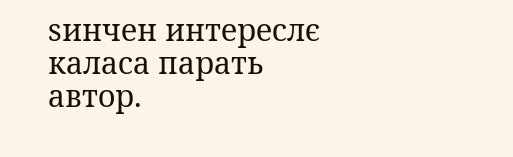ѕинчен интереслє каласа парать автор.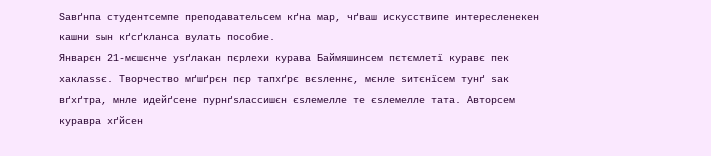Ѕавґнпа студентсемпе преподавательсем кґна мар, чґваш искусствипе интересленекен кашни ѕын кґсґкланса вулать пособие.
Январєн 21-мєшєнче уѕґлакан пєрлехи курава Баймяшинсем пєтємлетї куравє пек хаклаѕѕє. Творчество мґшґрєн пєр тапхґрє вєѕленнє, мєнле ѕитєнїсем тунґ ѕак вґхґтра, мнле идейґсене пурнґѕлассишєн єѕлемелле те єѕлемелле тата. Авторсем куравра хґйсен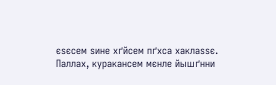єѕєсем ѕине хґйсем пґхса хаклаѕѕє. Паллах, куракансем мєнле йышґнни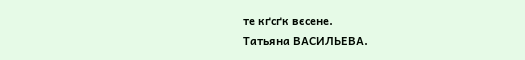те кґсґк вєсене.
Татьяна ВАСИЛЬЕВА.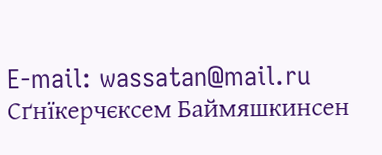E-mail: wassatan@mail.ru
Сґнїкерчєксем Баймяшкинсен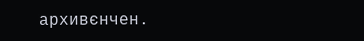архивєнчен.